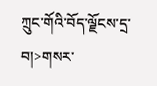ཀྲུང་གོའི་བོད་ལྗོངས་དྲ་བ།>གསར་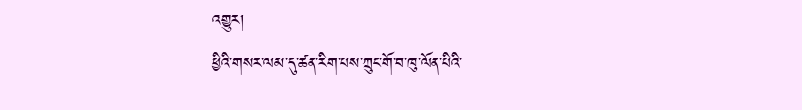འགྱུར།
ཕྱིའི་གསར་ལམ་དུ་ཚན་རིག་པས་ཀྲུང་གོ་བ་ཁུ་ལོན་པིའི་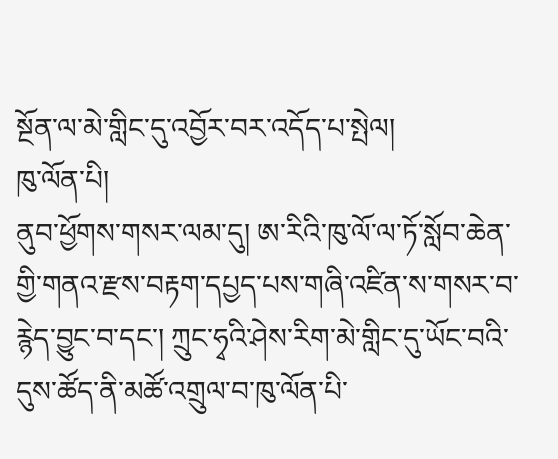སྔོན་ལ་མེ་གླིང་དུ་འབྱོར་བར་འདོད་པ་སྤེལ།
ཁུ་ལོན་པི།
ནུབ་ཕྱོགས་གསར་ལམ་དུ། ཨ་རིའི་ཁུ་ལོ་ལ་ཏོ་སློབ་ཆེན་གྱི་གནའ་རྫས་བརྟག་དཔྱད་པས་གཞི་འཛིན་ས་གསར་བ་རྙེད་བྱུང་བ་དང་། ཀྲུང་ཧྭའི་ཤེས་རིག་མེ་གླིང་དུ་ཡོང་བའི་དུས་ཚོད་ནི་མཚོ་འགྲུལ་བ་ཁུ་ལོན་པི་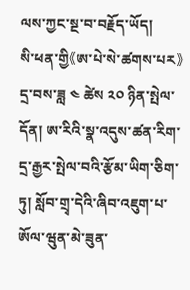ལས་ཀྱང་སྔ་བ་བརྗོད་ཡོད།
སི་ཕན་གྱི《ཨ་པེ་སེ་ཚགས་པར》དྲ་བས་ཟླ ༤ ཚེས ༢༠ ཉིན་སྤེལ་དོན། ཨ་རིའི་སྣ་འདུས་ཚན་རིག་དྲ་རྒྱར་སྤེལ་བའི་རྩོམ་ཡིག་ཅིག་ཏུ། སློབ་གྲྭ་དེའི་ཞིབ་འཇུག་པ་ཨོལ་ཝུན་མེ་ཟུན་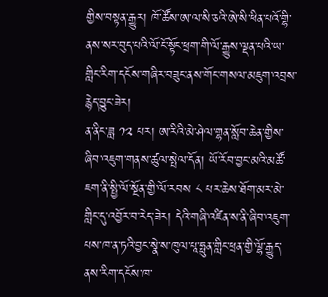གྱིས་བསྟན་རྒྱུར། ཁོ་ཚོས་ཨ་ལ་སི་ཅའི་ཨེ་སི་ཕིན་པའོ་གྷི་ནས་སར་བུད་པའི་ལོ་ངོ་སྟོང་ཕྲག་གི་ལོ་རྒྱུས་ལྡན་པའི་ཡ་གླིང་རིག་དངོས་གཞིར་བཟུང་ནས་གོང་གསལ་མཇུག་འབྲས་རྙེད་བྱུང་ཟེར།
ན་ནིང་ཟླ ༡༢ པར། ཨ་རིའི་མེ་ཤེལ་གྷན་སློབ་ཆེན་གྱིས་ཞིབ་འཇུག་གནས་ཚུལ་སྤེལ་དོན། ཡོ་རོབ་བྱང་མའི་མཚོ་ཇག་ནི་སྤྱི་ལོ་སྔོན་གྱི་ལོ་རབས ༨ པར་ཆེས་ཐོག་མར་མེ་གླིང་དུ་འབྱོར་བ་རེད་ཟེར། དེའི་གཞི་འཛིན་ས་ནི་ཞིབ་འཇུག་པས་ཁ་ན་ཏའི་བྱང་སྣེ་ས་ཁུལ་པཱ་ཧྥུན་གླིང་ཕྲན་གྱི་ལྷོ་རྒྱུད་ནས་རིག་དངོས་ཁ་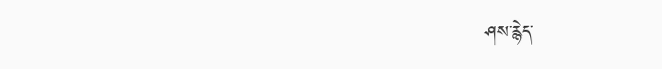ཤས་རྙེད་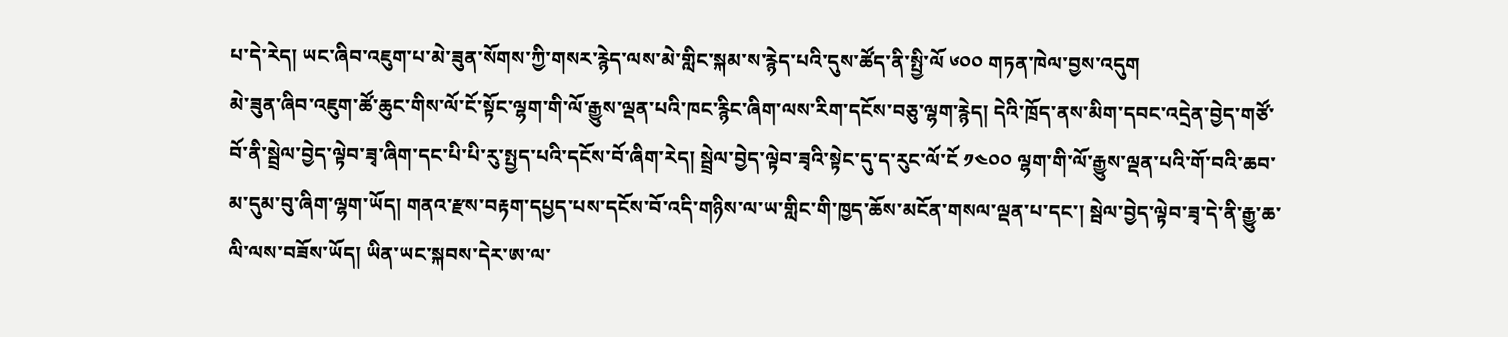པ་དེ་རེད། ཡང་ཞིབ་འཇུག་པ་མེ་ཟུན་སོགས་ཀྱི་གསར་རྙེད་ལས་མེ་གླིང་སྐམ་ས་རྙེད་པའི་དུས་ཚོད་ནི་སྤྱི་ལོ ༦༠༠ གཏན་ཁེལ་བྱས་འདུག
མེ་ཟུན་ཞིབ་འཇུག་ཚོ་ཆུང་གིས་ལོ་ངོ་སྟོང་ལྷག་གི་ལོ་རྒྱུས་ལྡན་པའི་ཁང་རྙིང་ཞིག་ལས་རིག་དངོས་བཅུ་ལྷག་རྙེད། དེའི་ཁྲོད་ནས་མིག་དབང་འདྲེན་བྱེད་གཙོ་བོ་ནི་སྦྲེལ་བྱེད་ལྟེབ་ཟྭ་ཞིག་དང་པི་པི་རུ་སྤྱད་པའི་དངོས་བོ་ཞིག་རེད། སྦྲེལ་བྱེད་ལྟེབ་ཟྭའི་སྟེང་དུ་ད་རུང་ལོ་ངོ ༡༤༠༠ ལྷག་གི་ལོ་རྒྱུས་ལྡན་པའི་གོ་བའི་ཆབ་མ་དུམ་བུ་ཞིག་ལྷག་ཡོད། གནའ་རྫས་བརྟག་དཔྱད་པས་དངོས་བོ་འདི་གཉིས་ལ་ཡ་གླིང་གི་ཁྱད་ཆོས་མངོན་གསལ་ལྡན་པ་དང་། སྦེལ་བྱེད་ལྟེབ་ཟྭ་དེ་ནི་རྒྱུ་ཆ་ལི་ལས་བཟོས་ཡོད། ཡིན་ཡང་སྐབས་དེར་ཨ་ལ་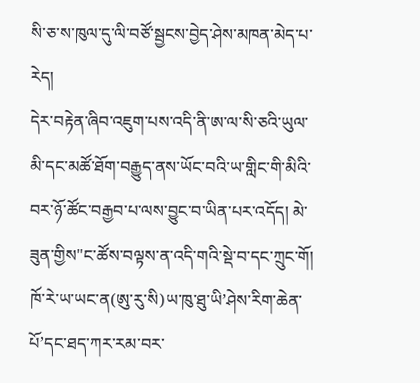སི་ཅ་ས་ཁུལ་དུ་ལི་བཙོ་སྦྱངས་བྱེད་ཤེས་མཁན་མེད་པ་རེད།
དེར་བརྟེན་ཞིབ་འཇུག་པས་འདི་ནི་ཨ་ལ་སི་ཅའི་ཡུལ་མི་དང་མཚོ་ཐོག་བརྒྱུད་ནས་ཡོང་བའི་ཡ་གླིང་གི་མིའི་བར་ཉོ་ཚོང་བརྒྱབ་པ་ལས་བྱུང་བ་ཡིན་པར་འདོད། མེ་ཟུན་གྱིས"ང་ཚོས་བལྟས་ན་འདི་གའི་སྡེ་བ་དང་ཀྲུང་གོ། ཁོ་རེ་ཡ་ཡང་ན(ཨུ་རུ་སི)ཡ་ཁུ་ཐུ་ཡི’ཤེས་རིག་ཆེན་པོ’དང་ཐད་ཀར་རམ་བར་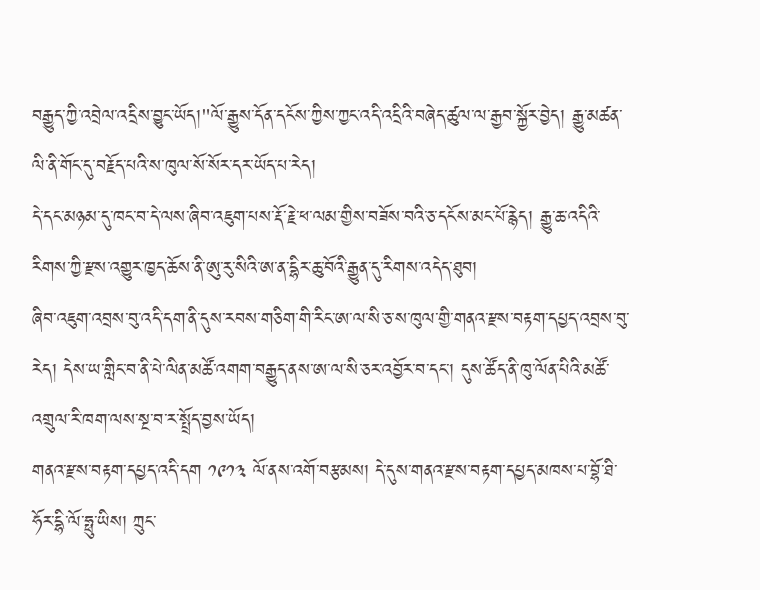བརྒྱུད་ཀྱི་འབྲེལ་འདྲིས་བྱུང་ཡོད།"ལོ་རྒྱུས་དོན་དངོས་ཀྱིས་ཀྱང་འདི་འདྲིའི་བཞེད་ཚུལ་ལ་རྒྱབ་སྐྱོར་བྱེད། རྒྱུ་མཚན་ལི་ནི་གོང་དུ་བརྗོད་པའི་ས་ཁུལ་སོ་སོར་དར་ཡོད་པ་རེད།
དེ་དང་མཉམ་དུ་ཁང་བ་དེ་ལས་ཞིབ་འཇུག་པས་རྡོ་རྗེ་ཕ་ལམ་གྱིས་བཟོས་བའི་ཅ་དངོས་མང་པོ་རྙེད། རྒྱུ་ཆ་འདིའི་རིགས་ཀྱི་རྫས་འགྱུར་ཁྱད་ཆོས་ནི་ཨུ་རུ་སིའི་ཨ་ན་དྷིར་ཆུ་བོའི་རྒྱུན་དུ་རིགས་འདེད་ཐུབ།
ཞིབ་འཇུག་འབྲས་བུ་འདི་དག་ནི་དུས་རབས་གཅིག་གི་རིང་ཨ་ལ་སི་ཅ་ས་ཁུལ་གྱི་གནའ་རྫས་བརྟག་དཔྱད་འབྲས་བུ་རེད། དེས་ཡ་གླིང་བ་ནི་པེ་ལིན་མཚོ་འགག་བརྒྱུད་ནས་ཨ་ལ་སི་ཅར་འབྱོར་བ་དང་། དུས་ཚོད་ནི་ཁུ་ལོན་པིའི་མཚོ་འགྲུལ་རི་ཁག་ལས་སྔ་བ་ར་སྤྲོད་བྱས་ཡོད།
གནའ་རྫས་བརྟག་དཔྱད་འདི་དག ༡༩༡༣ ལོ་ནས་འགོ་བརྩམས། དེ་དུས་གནའ་རྫས་བརྟག་དཔྱད་མཁས་པ་བྷོ་ཐི་ཧོར་དྷི་ལོ་ཧྥུ་ཡིས། ཀྲུང་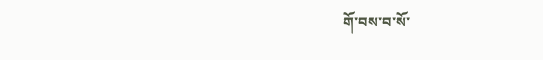གོ་བས་བ་སོ་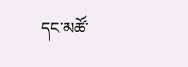དང་མཚོ་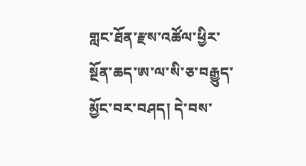གླང་ཐོན་རྫས་འཚོལ་ཕྱིར་སྔོན་ཆད་ཨ་ལ་སི་ཅ་བརྒྱུད་མྱོང་བར་བཤད། དེ་བས་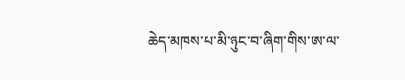ཆེད་མཁས་པ་མི་ཉུང་བ་ཞིག་གིས་ཨ་ལ་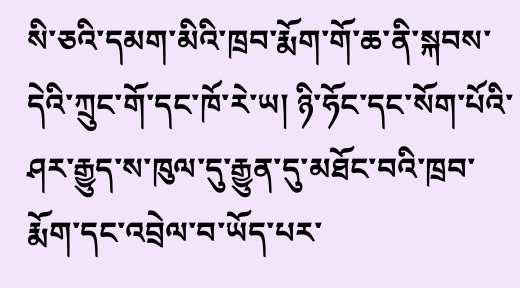སི་ཅའི་དམག་མིའི་ཁྲབ་རྨོག་གོ་ཆ་ནི་སྐབས་དེའི་ཀྲུང་གོ་དང་ཁོ་རེ་ཡ། ཉི་ཧོང་དང་སོག་པོའི་ཤར་རྒྱུད་ས་ཁུལ་དུ་རྒྱུན་དུ་མཐོང་བའི་ཁྲབ་རྨོག་དང་འབྲེལ་བ་ཡོད་པར་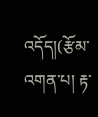འདོད།(རྩོམ་འགན་པ། རྟ་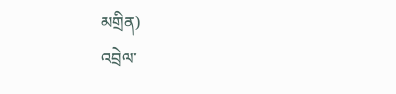མགྲིན)
འབྲེལ་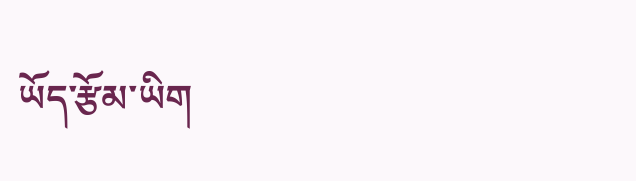ཡོད་རྩོམ་ཡིག